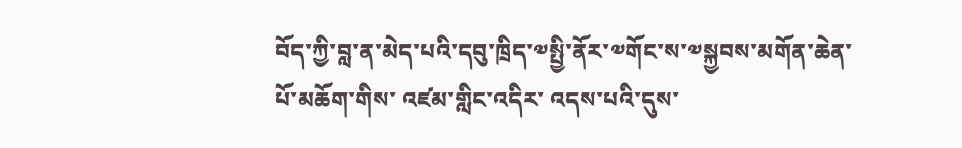བོད་ཀྱི་བླ་ན་མེད་པའི་དབུ་ཁྲིད་༧སྤྱི་ནོར་༧གོང་ས་༧སྐྱབས་མགོན་ཆེན་པོ་མཆོག་གིས་ འཛམ་གླིང་འདིར་ འདས་པའི་དུས་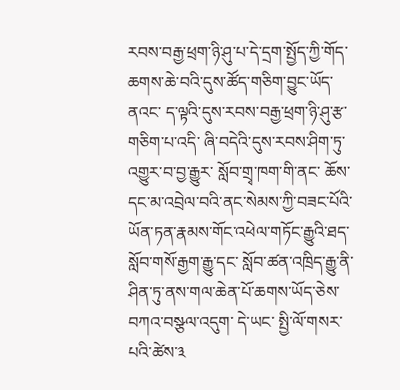རབས་བརྒྱ་ཕྲག་ཉི་ཤུ་པ་དེ་དྲག་སྤྱོད་ཀྱི་གོད་ཆགས་ཆེ་བའི་དུས་ཚོད་གཅིག་བྱུང་ཡོད་ནའང་ ད་ལྟའི་དུས་རབས་བརྒྱ་ཕྲག་ཉི་ཤུ་རྩ་གཅིག་པ་འདི་ ཞི་བདེའི་དུས་རབས་ཤིག་ཏུ་འགྱུར་བ་བྱ་རྒྱུར་ སློབ་གྲྭ་ཁག་གི་ནང་ ཆོས་དང་མ་འབྲེལ་བའི་ནང་སེམས་ཀྱི་བཟང་པོའི་ཡོན་ཏན་རྣམས་གོང་འཕེལ་གཏོང་རྒྱུའི་ཐད་སློབ་གསོ་རྒྱག་རྒྱུ་དང་ སློབ་ཚན་འཁྲིད་རྒྱུ་ནི་ ཤིན་ཏུ་ནས་གལ་ཆེན་པོ་ཆགས་ཡོད་ཅེས་བཀའ་བསྩལ་འདུག་ དེ་ཡང་ སྤྱི་ལོ་གསར་པའི་ཚེས་༣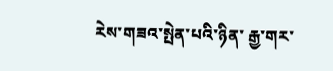རེས་གཟའ་སྤེན་པའི་ཉིན་ རྒྱ་གར་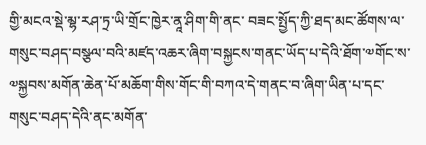གྱི་མངའ་སྡེ་མྷ་རཤ་ཏྲ་ཡི་གྲོང་ཁྱེར་ནཱ་ཤིག་གི་ནང་ བཟང་སྤྱོད་ཀྱི་ཐད་མང་ཚོགས་ལ་གསུང་བཤད་བསྩལ་བའི་མཛད་འཆར་ཞིག་བསྐྱངས་གནང་ཡོད་པ་དེའི་ཐོག་༧གོང་ས་༧སྐྱབས་མགོན་ཆེན་པོ་མཆོག་གིས་གོང་གི་བཀའ་དེ་གནང་བ་ཞིག་ཡིན་པ་དང་ གསུང་བཤད་དེའི་ནང་མགོན་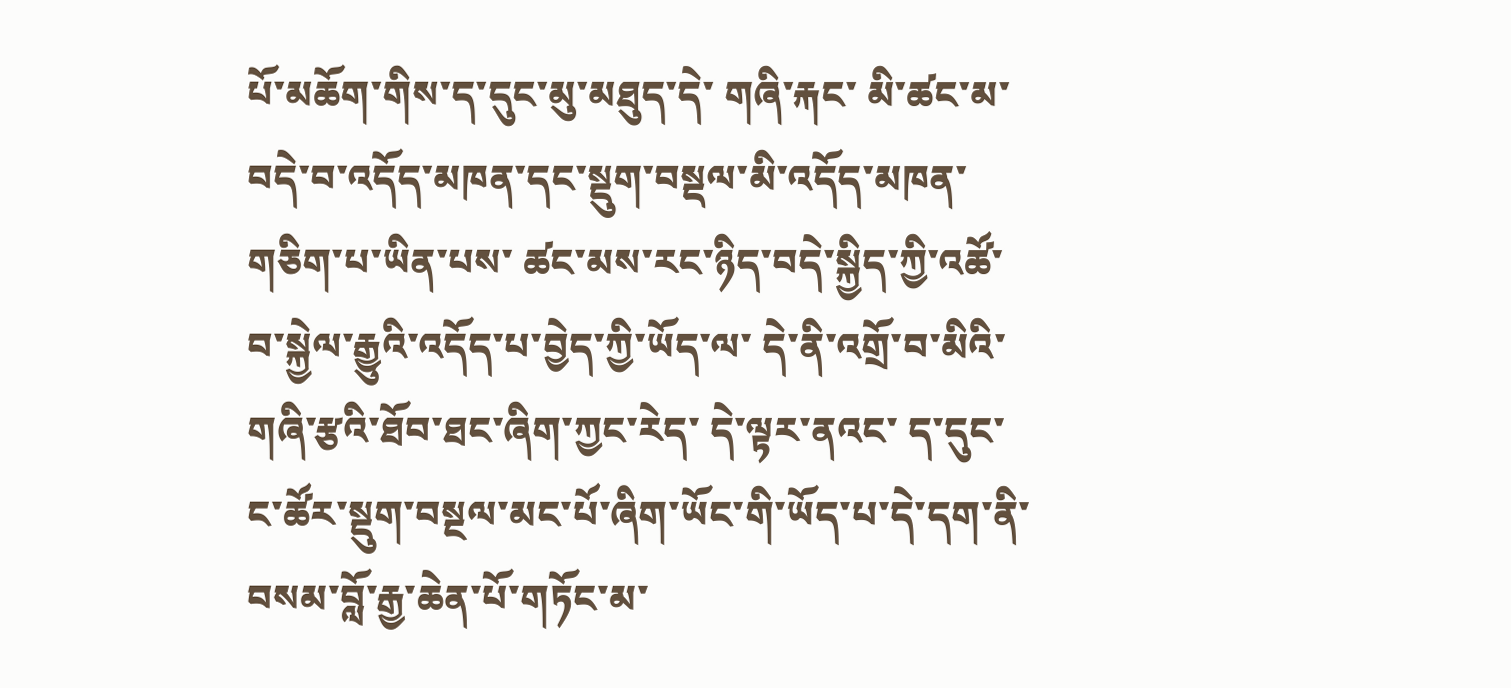པོ་མཆོག་གིས་ད་དུང་མུ་མཐུད་དེ་ གཞི་རྐང་ མི་ཚང་མ་བདེ་བ་འདོད་མཁན་དང་སྡུག་བསྡལ་མི་འདོད་མཁན་གཅིག་པ་ཡིན་པས་ ཚང་མས་རང་ཉིད་བདེ་སྐྱིད་ཀྱི་འཚོ་བ་སྐྱེལ་རྒྱུའི་འདོད་པ་བྱེད་ཀྱི་ཡོད་ལ་ དེ་ནི་འགྲོ་བ་མིའི་གཞི་རྩའི་ཐོབ་ཐང་ཞིག་ཀྱང་རེད་ དེ་ལྟར་ནའང་ ད་དུང་ང་ཚོར་སྡུག་བསྔལ་མང་པོ་ཞིག་ཡོང་གི་ཡོད་པ་དེ་དག་ནི་ བསམ་བློ་རྒྱ་ཆེན་པོ་གཏོང་མ་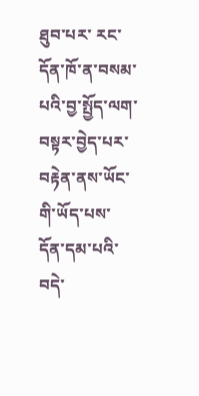ཐུབ་པར་ རང་དོན་ཁོ་ན་བསམ་པའི་བྱ་སྤྱོད་ལག་བསྟར་བྱེད་པར་བརྟེན་ནས་ཡོང་གི་ཡོད་པས་ དོན་དམ་པའི་བདེ་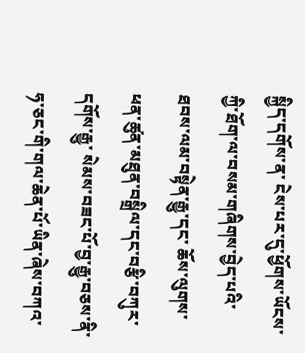སྐྱིད་དགོས་ན་ ངེས་པར་དུ་ཕྱོགས་ཡོངས་ཀྱི་ཐོག་ལ་བསམ་གཞིགས་བྱེད་པའི་ཐབས་ལམ་བསྟེན་རྒྱུ་དང་ ཆོས་ལུགས་ཕན་ཚུན་མཐུན་བསྒྲིལ་དང་བརྩི་བཀུར་དགོས་རྒྱུ་ སེམས་བཟང་པོ་བྱ་རྒྱུ་བཅས་ནི་ ཧ་ཅང་གི་གལ་ཆེན་པོ་ཡིན་ཞེས་བཀའ་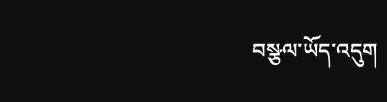བསྩལ་ཡོད་འདུག